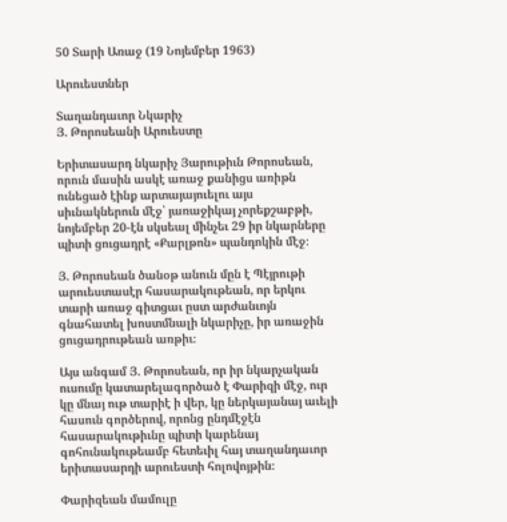50 Տարի Առաջ (19 Նոյեմբեր 1963)

Արուեստներ

Տաղանդաւոր Նկարիչ
Յ. Թորոսեանի Արուեստը

Երիտասարդ նկարիչ Յարութիւն Թորոսեան, որուն մասին ասկէ առաջ քանիցս առիթն ունեցած էինք արտայայուելու այս սիւնակներուն մէջ՝ յառաջիկայ չորեքշաբթի, նոյեմբեր 20-էն սկսեալ մինչեւ 29 իր նկարները պիտի ցուցադրէ «Քարլթոն» պանդոկին մէջ։

Յ. Թորոսեան ծանօթ անուն մըն է Պէյրութի արուեստասէր հասարակութեան, որ երկու տարի առաջ գիտցաւ ըստ արժանւոյն գնահատել խոստմնալի նկարիչը, իր առաջին ցուցադրութեան առթիւ։

Այս անգամ Յ. Թորոսեան, որ իր նկարչական ուսումը կատարելագործած է Փարիզի մէջ, ուր կը մնայ ութ տարիէ ի վեր, կը ներկայանայ աւելի հասուն գործերով, որոնց ընդմէջէն հասարակութիւնը պիտի կարենայ գոհունակութեամբ հետեւիլ հայ տաղանդաւոր երիտասարդի արուեստի հոլովոյթին։

Փարիզեան մամուլը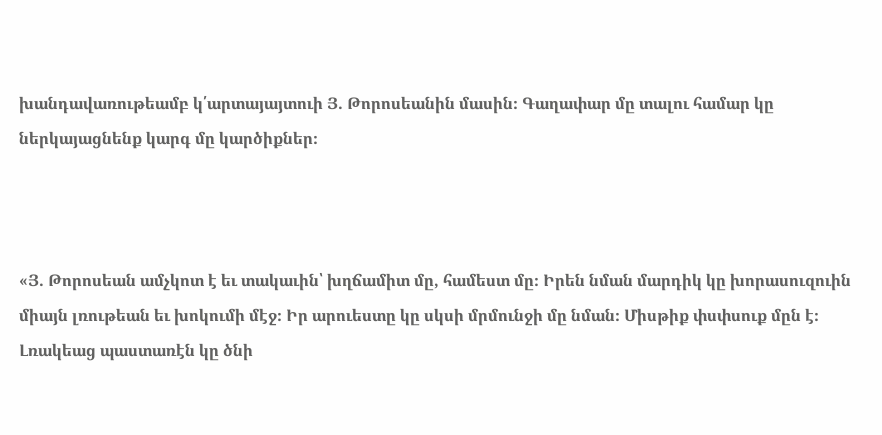խանդավառութեամբ կ՛արտայայտուի Յ. Թորոսեանին մասին։ Գաղափար մը տալու համար կը ներկայացնենք կարգ մը կարծիքներ։



«Յ. Թորոսեան ամչկոտ է եւ տակաւին՝ խղճամիտ մը, համեստ մը։ Իրեն նման մարդիկ կը խորասուզուին միայն լռութեան եւ խոկումի մէջ։ Իր արուեստը կը սկսի մրմունջի մը նման։ Միսթիք փսփսուք մըն է։ Լռակեաց պաստառէն կը ծնի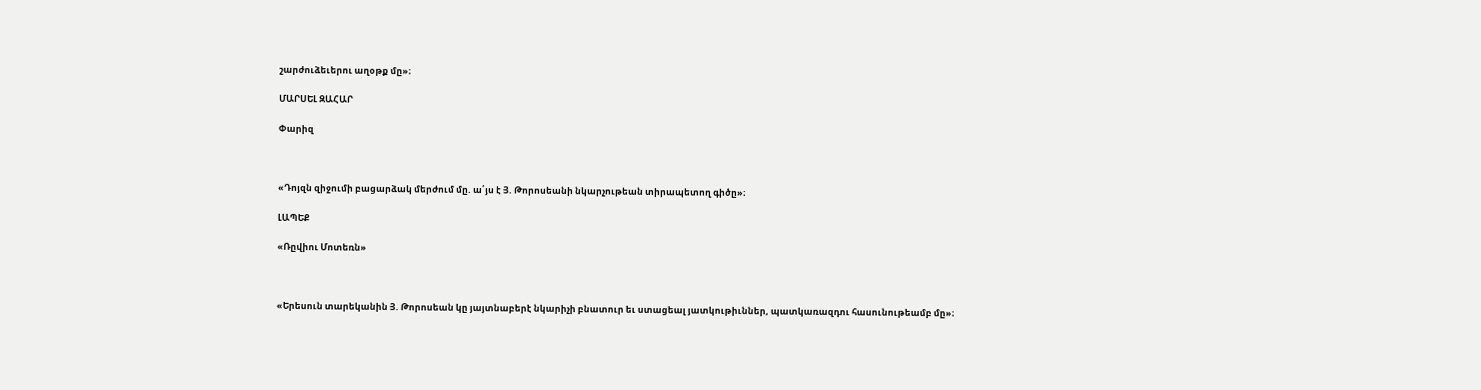շարժուձեւերու աղօթք մը»։

ՄԱՐՍԵԼ ԶԱՀԱՐ

Փարիզ



«Դոյզն զիջումի բացարձակ մերժում մը. ա՛յս է Յ. Թորոսեանի նկարչութեան տիրապետող գիծը»։

ԼԱՊԵՔ

«Ռըվիու Մոտեռն»



«Երեսուն տարեկանին Յ. Թորոսեան կը յայտնաբերէ նկարիչի բնատուր եւ ստացեալ յատկութիւններ, պատկառազդու հասունութեամբ մը»։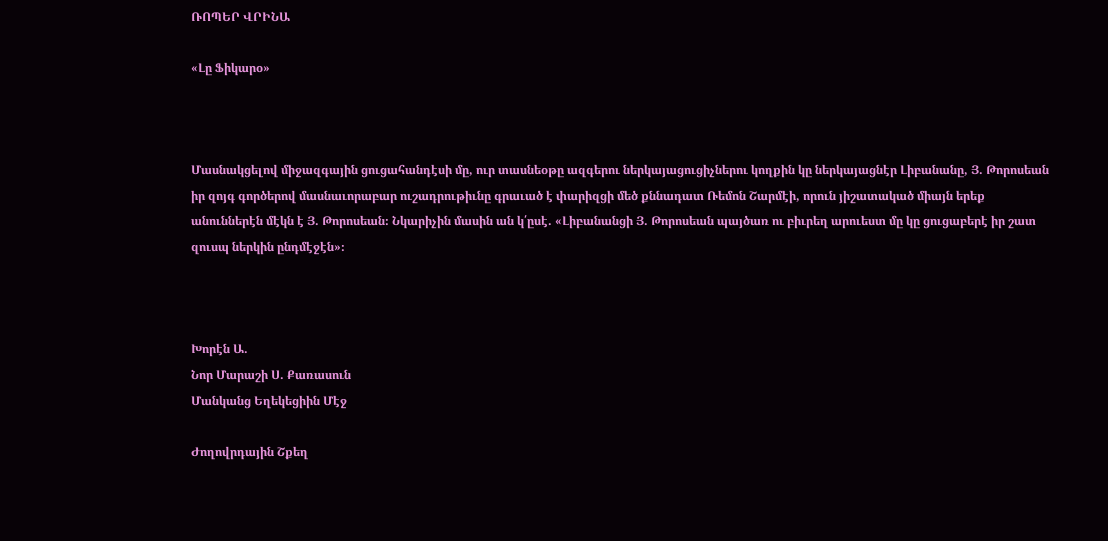ՌՈՊԵՐ ՎՐԻՆԱ

«Լը Ֆիկարօ»



Մասնակցելով միջազգային ցուցահանդէսի մը, ուր տասնեօթը ազգերու ներկայացուցիչներու կողքին կը ներկայացնէր Լիբանանը, Յ. Թորոսեան իր զոյգ գործերով մասնաւորաբար ուշադրութիւնը գրաւած է փարիզցի մեծ քննադատ Ռեմոն Շարմէի, որուն յիշատակած միայն երեք անուններէն մէկն է Յ. Թորոսեան։ Նկարիչին մասին ան կ՛ըսէ. «Լիբանանցի Յ. Թորոսեան պայծառ ու բիւրեղ արուեստ մը կը ցուցաբերէ իր շատ զուսպ ներկին ընդմէջէն»։



Խորէն Ա.
Նոր Մարաշի Ս. Քառասուն
Մանկանց Եղեկեցիին Մէջ

Ժողովրդային Շքեղ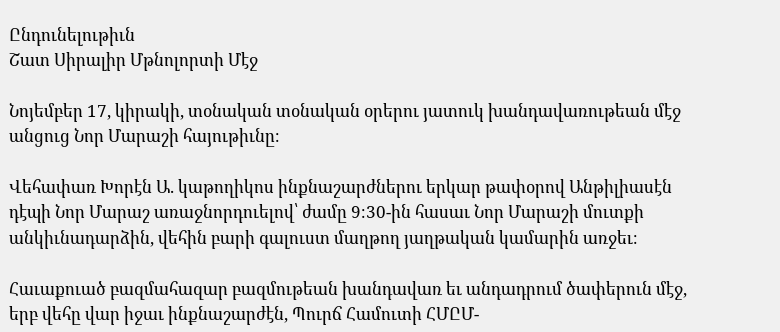Ընդունելութիւն
Շատ Սիրալիր Մթնոլորտի Մէջ

Նոյեմբեր 17, կիրակի, տօնական տօնական օրերու յատուկ խանդավառութեան մէջ անցուց Նոր Մարաշի հայութիւնը։

Վեհափառ Խորէն Ա. կաթողիկոս ինքնաշարժներու երկար թափօրով Անթիլիասէն դէպի Նոր Մարաշ առաջնորդուելով՝ ժամը 9։30-ին հասաւ Նոր Մարաշի մուտքի անկիւնադարձին, վեհին բարի գալուստ մաղթող յաղթական կամարին առջեւ։

Հաւաքուած բազմահազար բազմութեան խանդավառ եւ անդադրում ծափերուն մէջ, երբ վեհը վար իջաւ ինքնաշարժէն, Պուրճ Համուտի ՀՄԸՄ-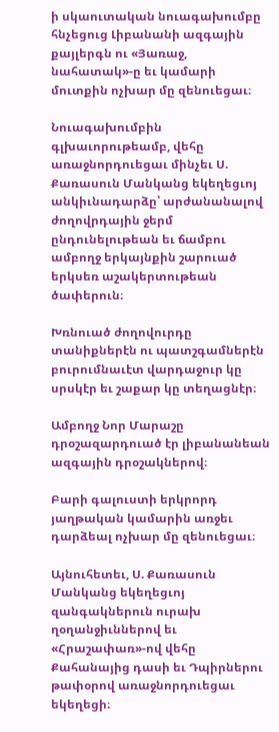ի սկաուտական նուագախումբը հնչեցուց Լիբանանի ազգային քայլերգն ու «Յառաջ, նահատակ»-ը եւ կամարի մուտքին ոչխար մը զենուեցաւ։

Նուագախումբին գլխաւորութեամբ, վեհը առաջնորդուեցաւ մինչեւ Ս. Քառասուն Մանկանց եկեղեցւոյ անկիւնադարձը՝ արժանանալով ժողովրդային ջերմ ընդունելութեան եւ ճամբու ամբողջ երկայնքին շարուած երկսեռ աշակերտութեան ծափերուն։

Խռնուած ժողովուրդը տանիքներէն ու պատշգամներէն բուրումնաւէտ վարդաջուր կը սրսկէր եւ շաքար կը տեղացնէր։

Ամբողջ Նոր Մարաշը դրօշազարդուած էր լիբանանեան ազգային դրօշակներով։

Բարի գալուստի երկրորդ յաղթական կամարին առջեւ դարձեալ ոչխար մը զենուեցաւ։

Այնուհետեւ, Ս. Քառասուն Մանկանց եկեղեցւոյ զանգակներուն ուրախ ղօղանջիւններով եւ «Հրաշափառ»-ով վեհը Քահանայից դասի եւ Դպիրներու թափօրով առաջնորդուեցաւ եկեղեցի։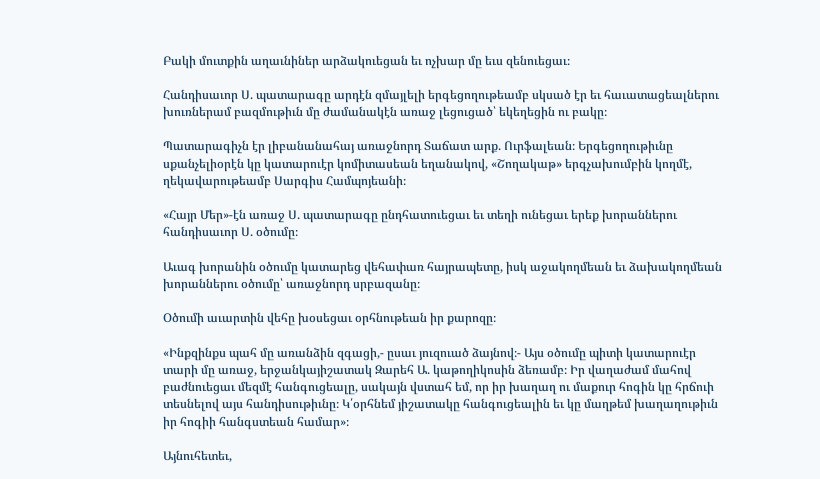Բակի մուտքին աղաւնիներ արձակուեցան եւ ոչխար մը եւս զենուեցաւ։

Հանդիսաւոր Ս. պատարագը արդէն զմայլելի երգեցողութեամբ սկսած էր եւ հաւատացեալներու խուռներամ բազմութիւն մը ժամանակէն առաջ լեցուցած՝ եկեղեցին ու բակը։

Պատարագիչն էր լիբանանահայ առաջնորդ Տաճատ արք. Ուրֆալեան։ Երգեցողութիւնը սքանչելիօրէն կը կատարուէր կոմիտասեան եղանակով, «Շողակաթ» երգչախումբին կողմէ, ղեկավարութեամբ Սարգիս Համպոյեանի։

«Հայր Մեր»-էն առաջ Ս. պատարագը ընդհատուեցաւ եւ տեղի ունեցաւ երեք խորաններու հանդիսաւոր Ս. օծումը։

Աւագ խորանին օծումը կատարեց վեհափառ հայրապետը, իսկ աջակողմեան եւ ձախակողմեան խորաններու օծումը՝ առաջնորդ սրբազանը։

Օծումի աւարտին վեհը խօսեցաւ օրհնութեան իր քարոզը։

«Ինքզինքս պահ մը առանձին զգացի,- ըսաւ յուզուած ձայնով։- Այս օծումը պիտի կատարուէր տարի մը առաջ, երջանկայիշատակ Զարեհ Ա. կաթողիկոսին ձեռամբ։ Իր վաղաժամ մահով բաժնուեցաւ մեզմէ հանգուցեալը, սակայն վստահ եմ, որ իր խաղաղ ու մաքուր հոգին կը հրճուի տեսնելով այս հանդիսութիւնը։ Կ՛օրհնեմ յիշատակը հանգուցեալին եւ կը մաղթեմ խաղաղութիւն իր հոգիի հանգստեան համար»։

Այնուհետեւ,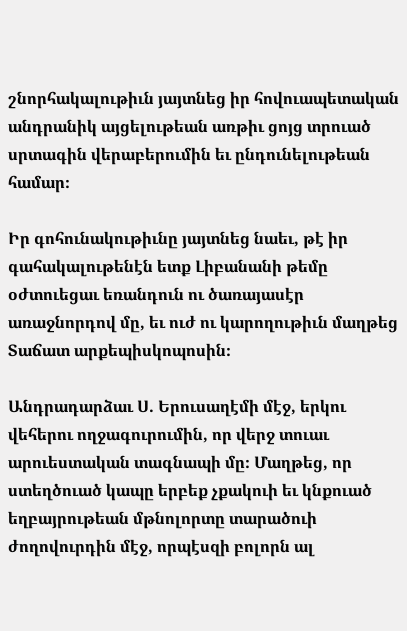շնորհակալութիւն յայտնեց իր հովուապետական անդրանիկ այցելութեան առթիւ ցոյց տրուած սրտագին վերաբերումին եւ ընդունելութեան համար։

Իր գոհունակութիւնը յայտնեց նաեւ, թէ իր գահակալութենէն ետք Լիբանանի թեմը օժտուեցաւ եռանդուն ու ծառայասէր առաջնորդով մը, եւ ուժ ու կարողութիւն մաղթեց Տաճատ արքեպիսկոպոսին։

Անդրադարձաւ Ս. Երուսաղէմի մէջ, երկու վեհերու ողջագուրումին, որ վերջ տուաւ արուեստական տագնապի մը։ Մաղթեց, որ ստեղծուած կապը երբեք չքակուի եւ կնքուած եղբայրութեան մթնոլորտը տարածուի ժողովուրդին մէջ, որպէսզի բոլորն ալ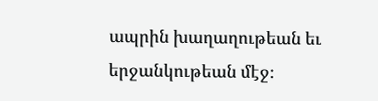ապրին խաղաղութեան եւ երջանկութեան մէջ։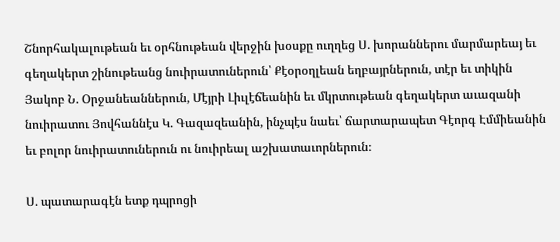Շնորհակալութեան եւ օրհնութեան վերջին խօսքը ուղղեց Ս. խորաններու մարմարեայ եւ գեղակերտ շինութեանց նուիրատուներուն՝ Քէօրօղլեան եղբայրներուն, տէր եւ տիկին Յակոբ Ն. Օրջանեաններուն, Մէյրի Լիւլէճեանին եւ մկրտութեան գեղակերտ աւազանի նուիրատու Յովհաննէս Կ. Գազազեանին, ինչպէս նաեւ՝ ճարտարապետ Գէորգ Էմմիեանին եւ բոլոր նուիրատուներուն ու նուիրեալ աշխատաւորներուն։

Ս. պատարագէն ետք դպրոցի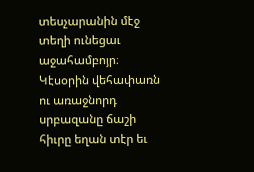տեսչարանին մէջ տեղի ունեցաւ աջահամբոյր։ Կէսօրին վեհափառն ու առաջնորդ սրբազանը ճաշի հիւրը եղան տէր եւ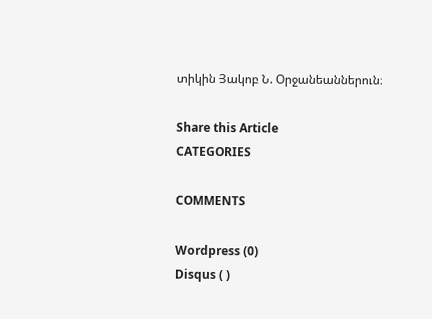տիկին Յակոբ Ն. Օրջանեաններուն։

Share this Article
CATEGORIES

COMMENTS

Wordpress (0)
Disqus ( )